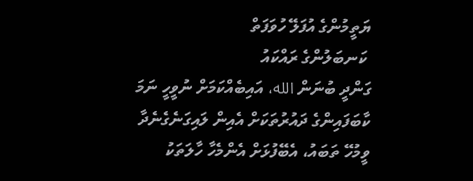ޔަތީމުންގެ އުފަލޭ ހުވަފަތް
 ކަނބަލުންގެ ރައްކައު
ގަންދީ ބުނަން الله، އައިބެއްކަމަށް ނުވީހީ ނަމަ
ކާބަފައިންގެ ދައުރުތަކަށް އެއިން ލައިގަނެގެނެދާ
ވީމުހޭ ތަބައު، އެބޭފުޅަށް އެންމެހާ ހާލަތަކު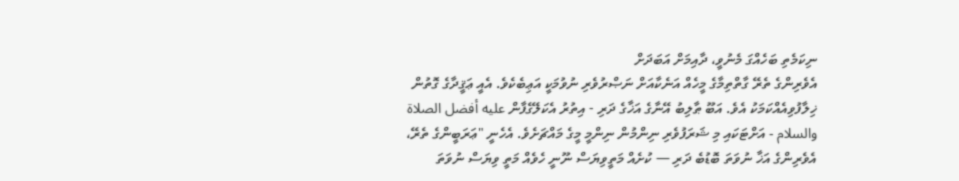ނިކަމެތި ބަހެއްގަ މެނުވީ، ދާއިމަށް އަބަދަށް
އެވެރިންގެ ތެރޭ ގާތްތިމާގެ މީހެއް އަނެކާއަށް ނަޞްރުވެރި ނުވުމަކީ އަޢިބެކެވެ. އެއީ ޢަޤީދާގެ ގޮތުން ޚިލާފުވިއެއްކަމަކު އެވެ. އަބޫ ޠާލިބު އޭނާގެ އަޚާގެ ދަރި - އިތުރު އެކަލޭގެފާން عليه أفضل الصلاة والسلام - އަށްޓަކައި މި ޝަރަފުވެރި ނިންމުން ނިންމީ މީގެ މައްޗަށެވެ. އެހެނީ "ޢަރަބީންގެ ތެރޭ، އެވެރިންގެ އަޚާ ނުވަތަ ބޮޑުބެ ދަރި — ކުށެއް މަތީވިޔަސް ނޫނީ ހެވެއް މަތީ ވިޔަސް ނުވަތަ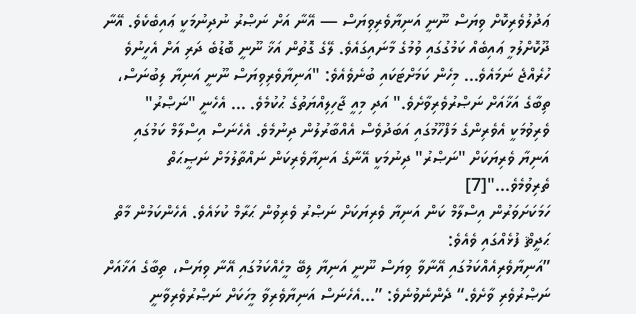ޢަދުލުވެރިކޮށް ވިޔަސް ނޫނީ އަނިޔާވެރިވިޔަސް — އޭނާ އަށް ނަޞްރު ނުދިނުމަކީ ޢައިބެކެވެ. އޭނާ ދޫކޮށްލުމީ ޢައިބެއް ކަމުގުގައި ވުމުގެ މާނައިގައެވެ. ލޭގެ ގޮތުން އަޚާ ނޫނީ ބޮޑުބެ ދަރި އަށް އެހީނުވެ ހުރެއްޖެ ނަމައެވެ... މިހެން ކަމަށްޓަކައި ބުނެވެއެވެ: "އަނިޔާވެރިވިޔަސް ނޫނީ އަނިޔާ ލިބުނަސް، ތިބާގެ އަޚާއަށް ނަޞްރުވެރިވާށެވެ." އަދި މިއީ ޖާހިލިއްޔަތުގެ ޙުކުމެވެ. ... އެހެނީ "ނަޞްރު" ވެރިވުމަކީ އެވެރިންގެ މަފްހޫމުގައި އަބަދުވެސް އެއްބާރުލުން ދިނުމެވެ. އެހެނަސް އިސްލާމް ކަމުގައި އަނިޔާ ވެރިޔަކަށް "ނަޞްރު" ދިނުމަކީ އޭނާގެ އަނިޔާވެރިކަން ނައްތާލުމަށް ނަޞީޙަތް ތެރިވުމެވެ..."[7]
ހަމަކަށަވަރުން އިސްލާމް ކަން އަނިޔާ ވެރިޔަކަށް ނަޞްރު ވެރިވުން ޙަރާމް ކުޅައެވެ. އެހެންކަމުން މާތް ޙަދީޘް ފުޅެއްގައި ވެއެވެ:
”އަނިޔާވެރިއެއްކަމުގައި އޭނާވާ ވިޔަސް ނޫނީ އަނިޔާ ލިބޭ މީހެއްކަމުގައި އޭނާ ވިޔަސް، ތިބާގެ އަޚާއަށް ނަޞްރުވެރި ވާށެވެ.“ ދެންނެވުނެވެ: ”...އެހެނަސް އަނިޔާވެރިވާ މީހަކަށް ނަޞްރުވެރިވާނީ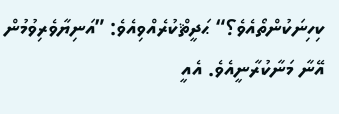ކިހިނަކުންތޯއެވެ؟“ ޙަދީޘްކުރެއްވިއެވެ: ”އަނިޔާވެރިވުމުން އޭނާ މަނާކުރާނީއެވެ. އެއީ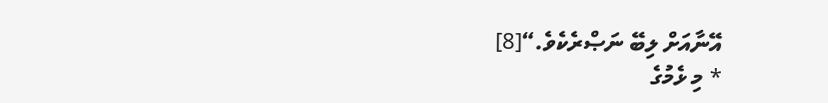އޭނާއަށް ލިބޭ ނަޞްރެކެވެ.“[8]
* މި ޅެމުގެ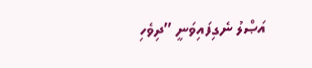އަޞްލު ނެގިފައިވަނީ ”ދިވެހި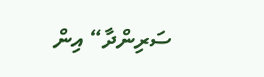ސަރިންދާ“ އިން